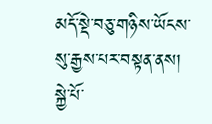མདོ་སྡེ་བཅུ་གཉིས་ཡོངས་སུ་རྒྱས་པར་བསྟན་ནས། སྐྱེ་པོ་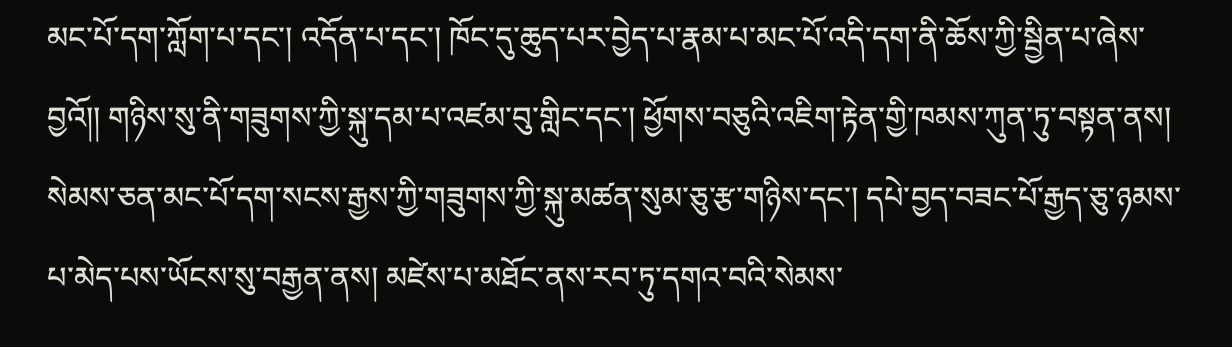མང་པོ་དག་ཀློག་པ་དང་། འདོན་པ་དང་། ཁོང་དུ་ཆུད་པར་བྱེད་པ་རྣམ་པ་མང་པོ་འདི་དག་ནི་ཆོས་ཀྱི་སྦྱིན་པ་ཞེས་བྱའོ།། གཉིས་སུ་ནི་གཟུགས་ཀྱི་སྐུ་དམ་པ་འཛམ་བུ་གླིང་དང་། ཕྱོགས་བཅུའི་འཇིག་རྟེན་གྱི་ཁམས་ཀུན་ཏུ་བསྟན་ནས། སེམས་ཅན་མང་པོ་དག་སངས་རྒྱས་ཀྱི་གཟུགས་ཀྱི་སྐུ་མཚན་སུམ་ཅུ་རྩ་གཉིས་དང་། དཔེ་བྱད་བཟང་པོ་རྒྱད་ཅུ་ཉམས་པ་མེད་པས་ཡོངས་སུ་བརྒྱན་ནས། མཛེས་པ་མཐོང་ནས་རབ་ཏུ་དགའ་བའི་སེམས་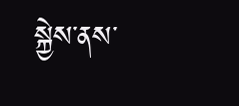སྐྱེས་ནས་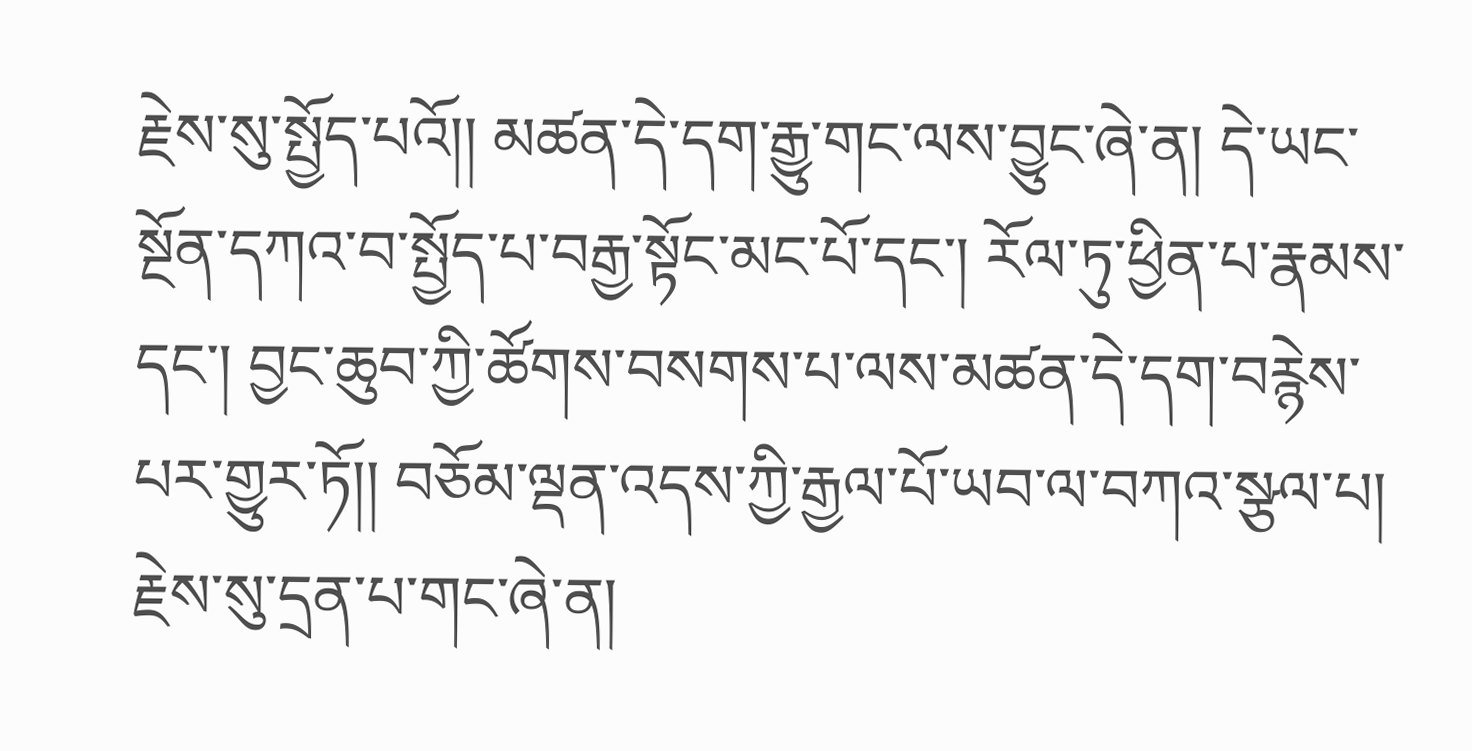རྗེས་སུ་སྤྱོད་པའོ།། མཚན་དེ་དག་རྒྱུ་གང་ལས་བྱུང་ཞེ་ན། དེ་ཡང་སྔོན་དཀའ་བ་སྤྱོད་པ་བརྒྱ་སྟོང་མང་པོ་དང་། རོལ་ཏུ་ཕྱིན་པ་རྣམས་དང་། བྱང་ཆུབ་ཀྱི་ཚོགས་བསགས་པ་ལས་མཚན་དེ་དག་བརྙེས་པར་གྱུར་ཏོ།། བཅོམ་ལྡན་འདས་ཀྱི་རྒྱལ་པོ་ཡབ་ལ་བཀའ་སྩལ་པ། རྗེས་སུ་དྲན་པ་གང་ཞེ་ན།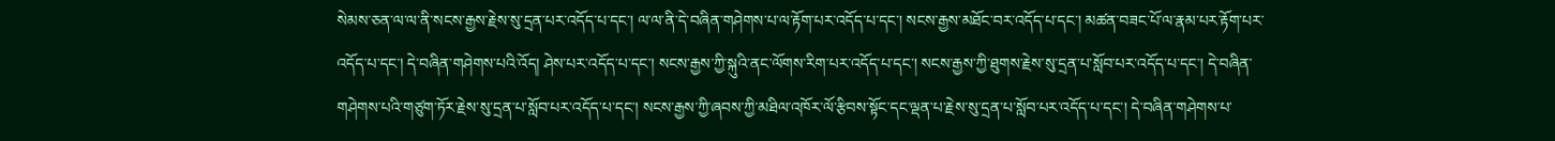སེམས་ཅན་ལ་ལ་ནི་སངས་རྒྱས་རྗེས་སུ་དྲན་པར་འདོད་པ་དང་། ལ་ལ་ནི་དེ་བཞིན་གཤེགས་པ་ལ་རྟོག་པར་འདོད་པ་དང་། སངས་རྒྱས་མཐོང་བར་འདོད་པ་དང་། མཚན་བཟང་པོ་ལ་རྣམ་པར་རྟོག་པར་འདོད་པ་དང་། དེ་བཞིན་གཤེགས་པའི་འོད། ཤེས་པར་འདོད་པ་དང་། སངས་རྒྱས་ཀྱི་སྐུའི་ནང་ལོགས་རིག་པར་འདོད་པ་དང་། སངས་རྒྱས་ཀྱི་ཐུགས་རྗེས་སུ་དྲན་པ་སློབ་པར་འདོད་པ་དང་། དེ་བཞིན་གཤེགས་པའི་གཙུག་ཏོར་རྗེས་སུ་དྲན་པ་སློབ་པར་འདོད་པ་དང་། སངས་རྒྱས་ཀྱི་ཞབས་ཀྱི་མཐིལ་འཁོར་ལོ་རྩིབས་སྟོང་དང་ལྡན་པ་རྗེས་སུ་དྲན་པ་སློབ་པར་འདོད་པ་དང་། དེ་བཞིན་གཤེགས་པ་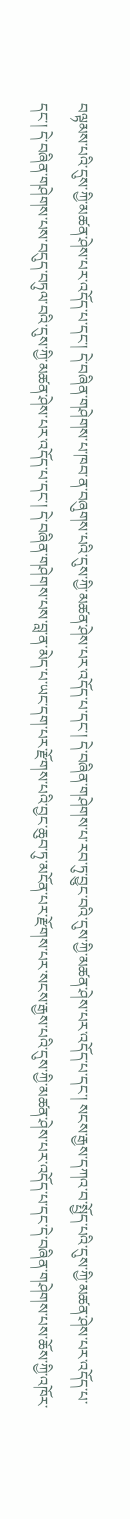བལྟམས་པའི་དུས་ཀྱི་མཚན་ཤེས་པར་འདོད་པ་དང་། དེ་བཞིན་གཤེགས་པ་ཁབ་ན་བཞུགས་པའི་དུས་ཀྱི་མཚན་ཤེས་པར་འདོད་པ་དང་། དེ་བཞིན་གཤེགས་པ་རབ་ཏུ་བྱུང་བའི་དུས་ཀྱི་མཚན་ཤེས་པར་འདོད་པ་དང་། སངས་རྒྱས་དཀའ་བ་སྤྱོད་པའི་དུས་ཀྱི་མཚན་ཤེས་པར་འདོད་པ་དང་། དེ་བཞིན་གཤེགས་པས་བདུད་བཏུལ་བའི་དུས་ཀྱི་མཚན་ཤེས་པར་འདོད་པ་དང་། དེ་བཞིན་གཤེགས་པས་བླ་ན་མེད་པ་ཡང་དག་པར་རྫོགས་པའི་བྱང་ཆུབ་ཏུ་མངོན་པར་རྫོགས་པར་སངས་རྒྱས་པའི་དུས་ཀྱི་མཚན་ཤེས་པར་འདོད་པ་དང་དེ་བཞིན་གཤེགས་པས་ཆོས་ཀྱི་འཁོར་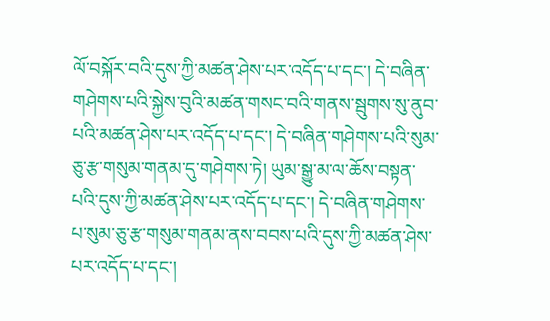ལོ་བསྐོར་བའི་དུས་ཀྱི་མཚན་ཤེས་པར་འདོད་པ་དང་། དེ་བཞིན་གཤེགས་པའི་སྐྱེས་བུའི་མཚན་གསང་བའི་གནས་སྦུགས་སུ་ནུབ་པའི་མཚན་ཤེས་པར་འདོད་པ་དང་། དེ་བཞིན་གཤེགས་པའི་སུམ་ཅུ་རྩ་གསུམ་གནམ་དུ་གཤེགས་ཏེ། ཡུམ་སྒྱུ་མ་ལ་ཆོས་བསྟན་པའི་དུས་ཀྱི་མཚན་ཤེས་པར་འདོད་པ་དང་། དེ་བཞིན་གཤེགས་པ་སུམ་ཅུ་རྩ་གསུམ་གནམ་ནས་བབས་པའི་དུས་ཀྱི་མཚན་ཤེས་པར་འདོད་པ་དང་།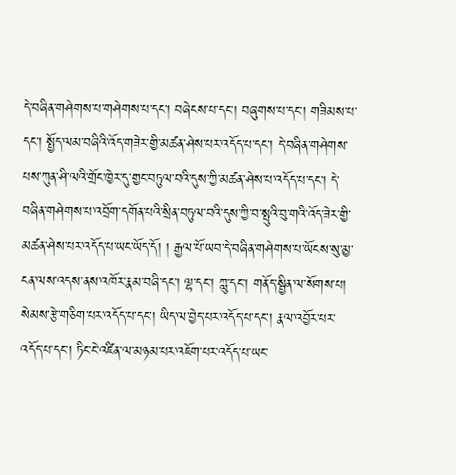དེ་བཞིན་གཤེགས་པ་གཤེགས་པ་དང་། བཞེངས་པ་དང་། བཞུགས་པ་དང་། གཟིམས་པ་དང་། སྤྱོད་ལམ་བཞིའི་འོད་གཟེར་གྱི་མཚན་ཤེས་པར་འདོད་པ་དང་། དེ་བཞིན་གཤེགས་པས་ཀུན་ཤི་ལའི་གྲོང་ཁྱེར་དུ་གྱང་བཏུལ་བའི་དུས་ཀྱི་མཚན་ཤེས་པ་འདོད་པ་དང་། དེ་བཞིན་གཤེགས་པ་འབྲོག་དགོན་པའི་སྲིན་བཏུལ་བའི་དུས་ཀྱི་བ་སྤུའི་བུ་གའི་འོད་ཟེར་གྱི་མཚན་ཤེས་པར་འདོད་པ་ཡང་ཡོད་དོ། ། རྒྱལ་པོ་ཡབ་དེ་བཞིན་གཤེགས་པ་ཡོངས་སུ་མྱ་ངན་ལས་འདས་ནས་འཁོར་རྣམ་བཞི་དང་། ལྷ་དང་། ཀླུ་དང་། གནོད་སྦྱིན་ལ་སོགས་པ། སེམས་རྩེ་གཅིག་པར་འདོད་པ་དང་། ཡིད་ལ་བྱེད་པར་འདོད་པ་དང་། རྣལ་འབྱོར་པར་འདོད་པ་དང་། ཏིང་ངེ་འཛིན་ལ་མཉམ་པར་འཇོག་པར་འདོད་པ་ཡང་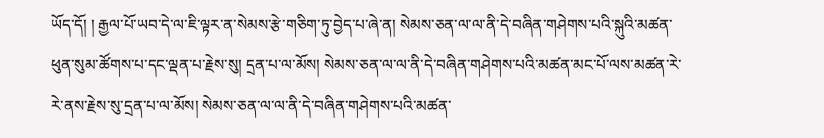ཡོད་དོ། ། རྒྱལ་པོ་ཡབ་དེ་ལ་ཇི་ལྟར་ན་སེམས་རྩེ་གཅིག་ཏུ་བྱེད་པ་ཞེ་ན། སེམས་ཅན་ལ་ལ་ནི་དེ་བཞིན་གཤེགས་པའི་སྐུའི་མཚན་ཕུན་སུམ་ཚོགས་པ་དང་ལྡན་པ་རྗེས་སུ། དྲན་པ་ལ་མོས། སེམས་ཅན་ལ་ལ་ནི་དེ་བཞིན་གཤེགས་པའི་མཚན་མང་པོ་ལས་མཚན་རེ་རེ་ནས་རྗེས་སུ་དྲན་པ་ལ་མོས། སེམས་ཅན་ལ་ལ་ནི་དེ་བཞིན་གཤེགས་པའི་མཚན་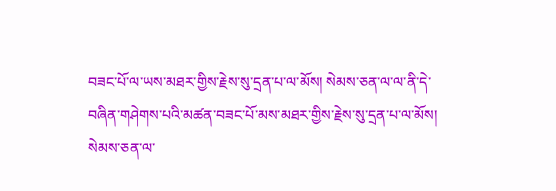བཟང་པོ་ལ་ཡས་མཐར་གྱིས་རྗེས་སུ་དྲན་པ་ལ་མོས། སེམས་ཅན་ལ་ལ་ནི་དེ་བཞིན་གཤེགས་པའི་མཚན་བཟང་པོ་མས་མཐར་གྱིས་རྗེས་སུ་དྲན་པ་ལ་མོས། སེམས་ཅན་ལ་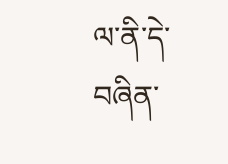ལ་ནི་དེ་བཞིན་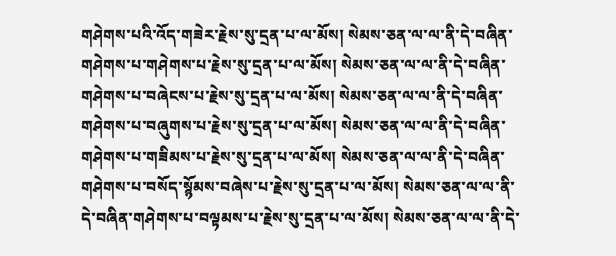གཤེགས་པའི་འོད་གཟེར་རྗེས་སུ་དྲན་པ་ལ་མོས། སེམས་ཅན་ལ་ལ་ནི་དེ་བཞིན་གཤེགས་པ་གཤེགས་པ་རྗེས་སུ་དྲན་པ་ལ་མོས། སེམས་ཅན་ལ་ལ་ནི་དེ་བཞིན་གཤེགས་པ་བཞེངས་པ་རྗེས་སུ་དྲན་པ་ལ་མོས། སེམས་ཅན་ལ་ལ་ནི་དེ་བཞིན་གཤེགས་པ་བཞུགས་པ་རྗེས་སུ་དྲན་པ་ལ་མོས། སེམས་ཅན་ལ་ལ་ནི་དེ་བཞིན་གཤེགས་པ་གཟིམས་པ་རྗེས་སུ་དྲན་པ་ལ་མོས། སེམས་ཅན་ལ་ལ་ནི་དེ་བཞིན་གཤེགས་པ་བསོད་སྙོམས་བཞེས་པ་རྗེས་སུ་དྲན་པ་ལ་མོས། སེམས་ཅན་ལ་ལ་ནི་དེ་བཞིན་གཤེགས་པ་བལྟམས་པ་རྗེས་སུ་དྲན་པ་ལ་མོས། སེམས་ཅན་ལ་ལ་ནི་དེ་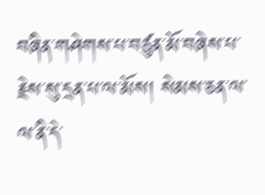བཞིན་གཤེགས་པ་བཙུན་མོ་བཞེས་པ་རྗེས་སུ་དྲན་པ་ལ་མོས། སེམས་ཅན་ལ་ལ་ནི་དེ་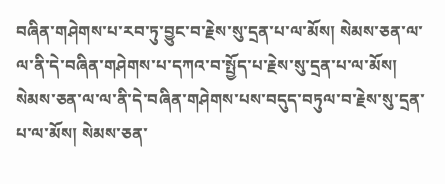བཞིན་གཤེགས་པ་རབ་ཏུ་བྱུང་བ་རྗེས་སུ་དྲན་པ་ལ་མོས། སེམས་ཅན་ལ་ལ་ནི་དེ་བཞིན་གཤེགས་པ་དཀའ་བ་སྤྱོད་པ་རྗེས་སུ་དྲན་པ་ལ་མོས། སེམས་ཅན་ལ་ལ་ནི་དེ་བཞིན་གཤེགས་པས་བདུད་བཏུལ་བ་རྗེས་སུ་དྲན་པ་ལ་མོས། སེམས་ཅན་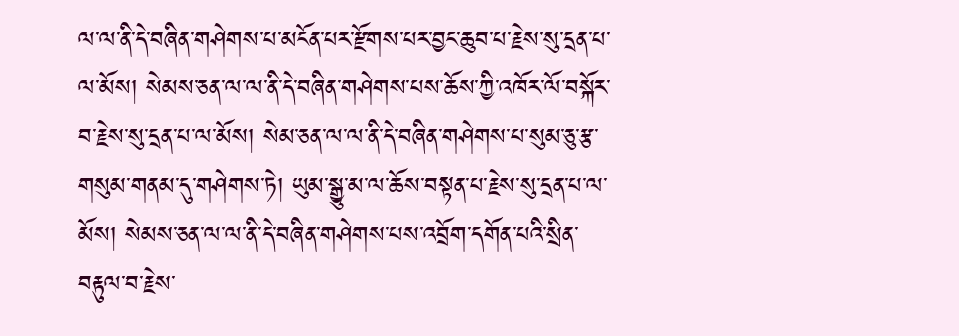ལ་ལ་ནི་དེ་བཞིན་གཤེགས་པ་མངོན་པར་རྫོགས་པར་བྱང་ཆུབ་པ་རྗེས་སུ་དྲན་པ་ལ་མོས། སེམས་ཅན་ལ་ལ་ནི་དེ་བཞིན་གཤེགས་པས་ཆོས་ཀྱི་འཁོར་ལོ་བསྐོར་བ་རྗེས་སུ་དྲན་པ་ལ་མོས། སེམ་ཅན་ལ་ལ་ནི་དེ་བཞིན་གཤེགས་པ་སུམ་ཅུ་རྩ་གསུམ་གནམ་དུ་གཤེགས་ཏེ། ཡུམ་སྒྱུ་མ་ལ་ཆོས་བསྟན་པ་རྗེས་སུ་དྲན་པ་ལ་མོས། སེམས་ཅན་ལ་ལ་ནི་དེ་བཞིན་གཤེགས་པས་འབྲོག་དགོན་པའི་སྲིན་བརྟུལ་བ་རྗེས་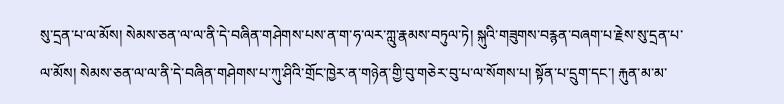སུ་དྲན་པ་ལ་མོས། སེམས་ཅན་ལ་ལ་ནི་དེ་བཞིན་གཤེགས་པས་ན་ག་ཧ་ལར་ཀླུ་རྣམས་བཏུལ་ཏེ། སྐུའི་གཟུགས་བརྙན་བཞག་པ་རྗེས་སུ་དྲན་པ་ལ་མོས། སེམས་ཅན་ལ་ལ་ནི་དེ་བཞིན་གཤེགས་པ་ཀུ་ཤིའི་གྲོང་ཁྱེར་ན་གཉེན་གྱི་བུ་གཅེར་བུ་པ་ལ་སོགས་པ། སྟོན་པ་དྲུག་དང་། རྐུན་མ་མ་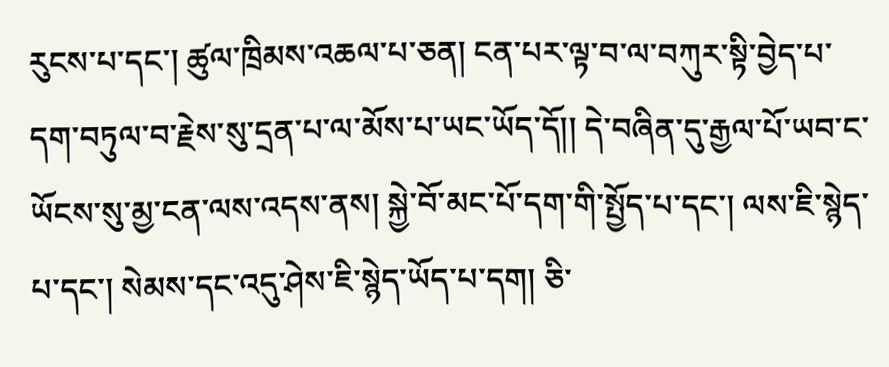རུངས་པ་དང་། ཚུལ་ཁྲིམས་འཆལ་པ་ཅན། ངན་པར་ལྟ་བ་ལ་བཀུར་སྟི་བྱེད་པ་དག་བཏུལ་བ་རྗེས་སུ་དྲན་པ་ལ་མོས་པ་ཡང་ཡོད་དོ།། དེ་བཞིན་དུ་རྒྱལ་པོ་ཡབ་ང་ཡོངས་སུ་མྱ་ངན་ལས་འདས་ནས། སྐྱེ་བོ་མང་པོ་དག་གི་སྤྱོད་པ་དང་། ལས་ཇི་སྙེད་པ་དང་། སེམས་དང་འདུ་ཤེས་ཇི་སྙེད་ཡོད་པ་དག། ཅི་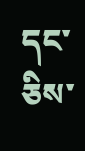དང་ཅིས་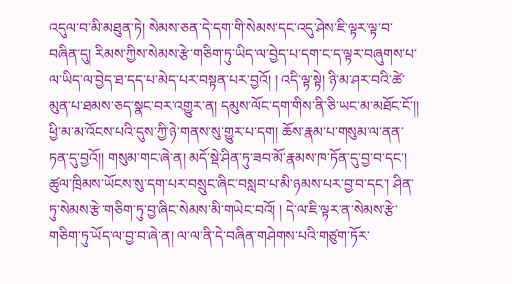འདུལ་བ་མི་མཐུན་ཏེ། སེམས་ཅན་དེ་དག་གི་སེམས་དང་འདུ་ཤེས་ཇི་ལྟར་ལྟ་བ་བཞིན་དུ། རིམས་ཀྱིས་སེམས་རྩེ་གཅིག་ཏུ་ཡིད་ལ་བྱེད་པ་དག་ང་ད་ལྟར་བཞུགས་པ་ལ་ཡིད་ལ་བྱེད་ཐ་དད་པ་མེད་པར་བསྟན་པར་བྱའོ། ། འདི་ལྟ་སྟེ། ཉི་མ་ཤར་བའི་ཚེ་མུན་པ་ཐམས་ཅད་སྣང་བར་འགྱུར་ན། དམུས་ལོང་དག་གིས་ནི་ཅི་ཡང་མ་མཐོང་ངོ་།། ཕྱི་མ་མ་འོངས་པའི་དུས་ཀྱི་ཉེ་གནས་སུ་གྱུར་པ་དག། ཆོས་རྣམ་པ་གསུམ་ལ་ནན་ཏན་དུ་བྱའོ།། གསུམ་གང་ཞེ་ན། མདོ་སྡེ་ཤིན་ཏུ་ཟབ་མོ་རྣམས་ཁ་ཏོན་དུ་བྱ་བ་དང་། ཚུལ་ཁྲིམས་ཡོངས་སུ་དག་པར་བསྲུང་ཞིང་བསླབ་པ་མི་ཉམས་པར་བྱ་བ་དང་། ཤིན་ཏུ་སེམས་རྩེ་གཅིག་ཏུ་བྱ་ཞིང་སེམས་མི་གཡེང་བའོ། ། དེ་ལ་ཇི་ལྟར་ན་སེམས་རྩེ་གཅིག་ཏུ་ཡོད་ལ་བྱ་བ་ཞེ་ན། ལ་ལ་ནི་དེ་བཞིན་གཤེགས་པའི་གཙུག་ཏོར་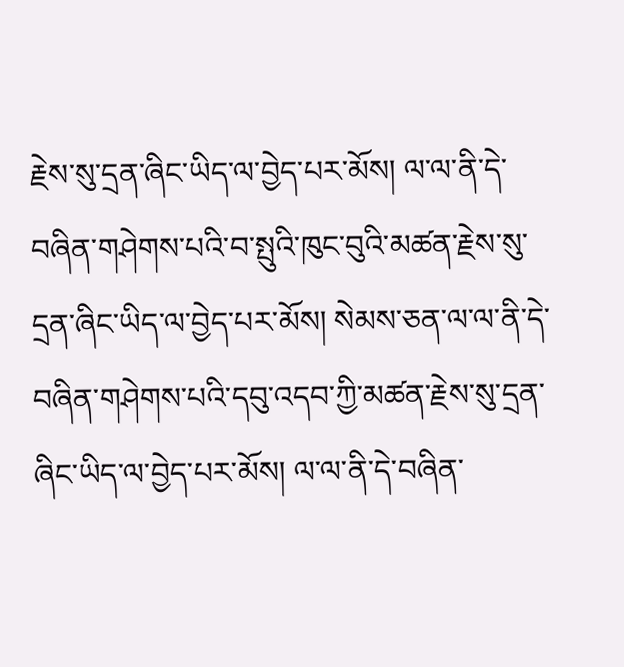རྗེས་སུ་དྲན་ཞིང་ཡིད་ལ་བྱེད་པར་མོས། ལ་ལ་ནི་དེ་བཞིན་གཤེགས་པའི་བ་སྤུའི་ཁུང་བུའི་མཚན་རྗེས་སུ་དྲན་ཞིང་ཡིད་ལ་བྱེད་པར་མོས། སེམས་ཅན་ལ་ལ་ནི་དེ་བཞིན་གཤེགས་པའི་དབུ་འདབ་ཀྱི་མཚན་རྗེས་སུ་དྲན་ཞིང་ཡིད་ལ་བྱེད་པར་མོས། ལ་ལ་ནི་དེ་བཞིན་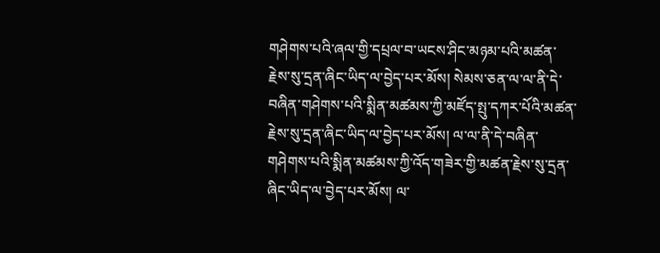གཤེགས་པའི་ཞལ་གྱི་དཔྲལ་བ་ཡངས་ཤིང་མཉམ་པའི་མཚན་རྗེས་སུ་དྲན་ཞིང་ཡིད་ལ་བྱེད་པར་མོས། སེམས་ཅན་ལ་ལ་ནི་དེ་བཞིན་གཤེགས་པའི་སྨིན་མཚམས་ཀྱི་མཛོད་སྤུ་དཀར་པོའི་མཚན་རྗེས་སུ་དྲན་ཞིང་ཡིད་ལ་བྱེད་པར་མོས། ལ་ལ་ནི་དེ་བཞིན་གཤེགས་པའི་སྨིན་མཚམས་ཀྱི་འོད་གཟེར་གྱི་མཚན་རྗེས་སུ་དྲན་ཞིང་ཡིད་ལ་བྱེད་པར་མོས། ལ་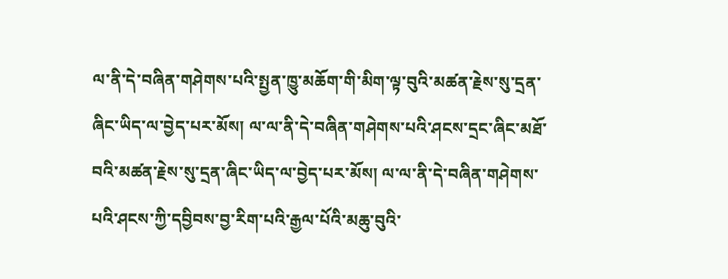ལ་ནི་དེ་བཞིན་གཤེགས་པའི་སྤྱན་ཁྱུ་མཆོག་གི་མིག་ལྟ་བུའི་མཚན་རྗེས་སུ་དྲན་ཞིང་ཡིད་ལ་བྱེད་པར་མོས། ལ་ལ་ནི་དེ་བཞིན་གཤེགས་པའི་ཤངས་དྲང་ཞིང་མཐོ་བའི་མཚན་རྗེས་སུ་དྲན་ཞིང་ཡིད་ལ་བྱེད་པར་མོས། ལ་ལ་ནི་དེ་བཞིན་གཤེགས་པའི་ཤངས་ཀྱི་དབྱིབས་བྱ་རིག་པའི་རྒྱལ་པོའི་མཆུ་བུའི་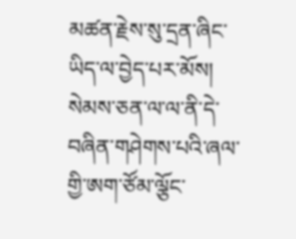མཚན་རྗེས་སུ་དྲན་ཞིང་ཡིད་ལ་བྱེད་པར་མོས། སེམས་ཅན་ལ་ལ་ནི་དེ་བཞིན་གཤེགས་པའི་ཞལ་གྱི་ཨག་ཙོམ་ལྕོང་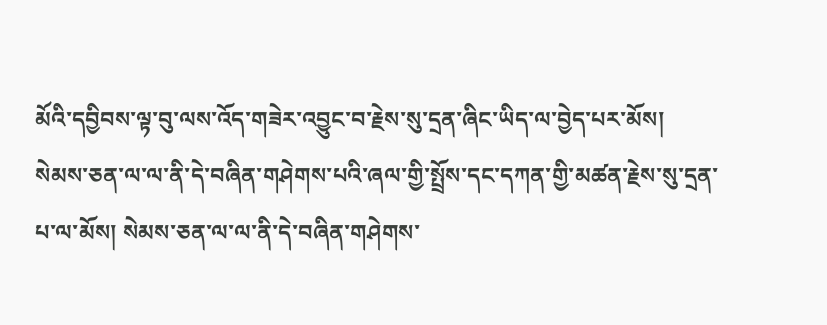མོའི་དབྱིབས་ལྟ་བུ་ལས་འོད་གཟེར་འབྱུང་བ་རྗེས་སུ་དྲན་ཞིང་ཡིད་ལ་བྱེད་པར་མོས། སེམས་ཅན་ལ་ལ་ནི་དེ་བཞིན་གཤེགས་པའི་ཞལ་གྱི་སྤྲོས་དང་དཀན་གྱི་མཚན་རྗེས་སུ་དྲན་པ་ལ་མོས། སེམས་ཅན་ལ་ལ་ནི་དེ་བཞིན་གཤེགས་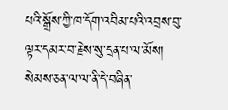པའི་སྒྲོས་ཀྱི་ཁ་དོག་འབིམ་པའི་འབྲས་བུ་ལྟར་དམར་བ་རྗེས་སུ་དྲན་པ་ལ་མོས། སེམས་ཅན་ལ་ལ་ནི་དེ་བཞིན་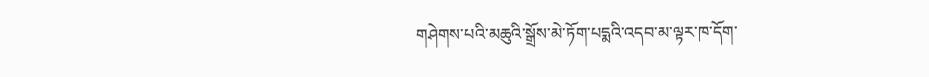གཤེགས་པའི་མཆུའི་སྒྲོས་མེ་ཏོག་པདྨའི་འདབ་མ་ལྟར་ཁ་དོག་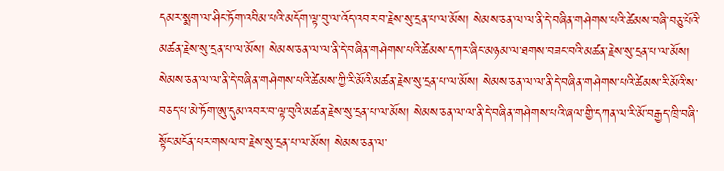དམར་སྨག་ལ་ཤིང་ཏོག་འབིམ་པའི་མདོག་ལྟ་བུ་ལ་འོད་འབར་བ་རྗེས་སུ་དྲན་པ་ལ་མོས། སེམས་ཅན་ལ་ལ་ནི་དེ་བཞིན་གཤེགས་པའི་ཚེམས་བཞི་བཅུ་པོའི་མཚན་རྗེས་སུ་དྲན་པ་ལ་མོས། སེམས་ཅན་ལ་ལ་ནི་དེ་བཞིན་གཤེགས་པའི་ཚེམས་དཀར་ཞིང་མཉམ་ལ་ཐགས་བཟང་བའི་མཚན་རྗེས་སུ་དྲན་པ་ལ་མོས། སེམས་ཅན་ལ་ལ་ནི་དེ་བཞིན་གཤེགས་པའི་ཚེམས་ཀྱི་རི་མོའི་མཚན་རྗེས་སུ་དྲན་པ་ལ་མོས། སེམས་ཅན་ལ་ལ་ནི་དེ་བཞིན་གཤེགས་པའི་ཚེམས་རི་མོའི་ས་བཅད་པ་མེ་ཏོག་ཨུ་དུམ་འབར་བ་ལྟ་བུའི་མཚན་རྗེས་སུ་དྲན་པ་ལ་མོས། སེམས་ཅན་ལ་ལ་ནི་དེ་བཞིན་གཤེགས་པའི་ཞལ་གྱི་དཀན་ལ་རི་མོ་བརྒྱད་ཁྲི་བཞི་སྟོང་མངོན་པར་གསལ་བ་རྗེས་སུ་དྲན་པ་ལ་མོས། སེམས་ཅན་ལ་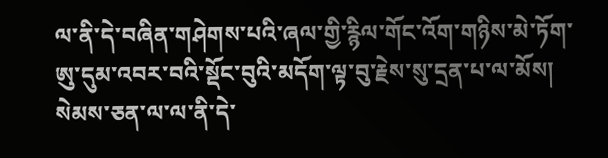ལ་ནི་དེ་བཞིན་གཤེགས་པའི་ཞལ་གྱི་རྙིལ་གོང་འོག་གཉིས་མེ་ཏོག་ཨུ་དུམ་འབར་བའི་སྡོང་བུའི་མདོག་ལྟ་བུ་རྗེས་སུ་དྲན་པ་ལ་མོས། སེམས་ཅན་ལ་ལ་ནི་དེ་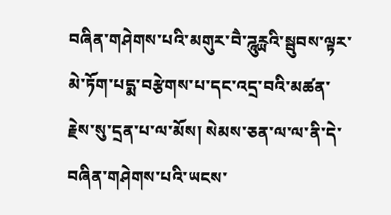བཞིན་གཤེགས་པའི་མགུར་བཻ་ཌཱུཪྻའི་སྦུབས་ལྟར་མེ་ཏོག་པདྨ་བརྩེགས་པ་དང་འདྲ་བའི་མཚན་རྗེས་སུ་དྲན་པ་ལ་མོས། སེམས་ཅན་ལ་ལ་ནི་དེ་བཞིན་གཤེགས་པའི་ཡངས་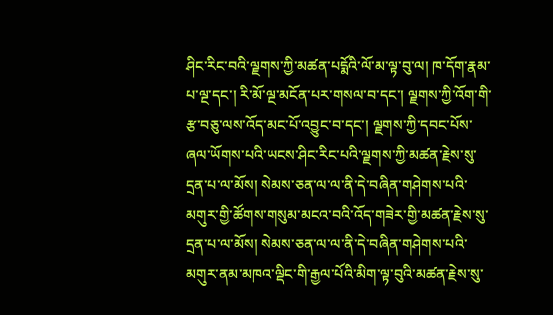ཤིང་རིང་བའི་ལྗགས་ཀྱི་མཚན་པདྨོའི་ལོ་མ་ལྟ་བུ་ལ། ཁ་དོག་རྣམ་པ་ལྔ་དང་། རི་མོ་ལྔ་མངོན་པར་གསལ་བ་དང་། ལྗགས་ཀྱི་འོག་གི་རྩ་བཅུ་ལས་འོད་མང་པོ་འབྱུང་བ་དང་། ལྗགས་ཀྱི་དབང་པོས་ཞལ་ཡོགས་པའི་ཡངས་ཤིང་རིང་པའི་ལྗགས་ཀྱི་མཚན་རྗེས་སུ་དྲན་པ་ལ་མོས། སེམས་ཅན་ལ་ལ་ནི་དེ་བཞིན་གཤེགས་པའི་མགུར་གྱི་ཚོགས་གསུམ་མངའ་བའི་འོད་གཟེར་གྱི་མཚན་རྗེས་སུ་དྲན་པ་ལ་མོས། སེམས་ཅན་ལ་ལ་ནི་དེ་བཞིན་གཤེགས་པའི་མགུར་ནམ་མཁའ་ལྡིང་གི་རྒྱལ་པོའི་མིག་ལྟ་བུའི་མཚན་རྗེས་སུ་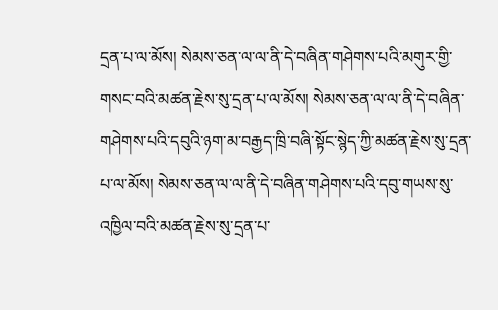དྲན་པ་ལ་མོས། སེམས་ཅན་ལ་ལ་ནི་དེ་བཞིན་གཤེགས་པའི་མགུར་གྱི་གསང་བའི་མཚན་རྗེས་སུ་དྲན་པ་ལ་མོས། སེམས་ཅན་ལ་ལ་ནི་དེ་བཞིན་གཤེགས་པའི་དབུའི་ཉག་མ་བརྒྱད་ཁྲི་བཞི་སྟོང་སྙེད་ཀྱི་མཚན་རྗེས་སུ་དྲན་པ་ལ་མོས། སེམས་ཅན་ལ་ལ་ནི་དེ་བཞིན་གཤེགས་པའི་དབུ་གཡས་སུ་འཁྱིལ་བའི་མཚན་རྗེས་སུ་དྲན་པ་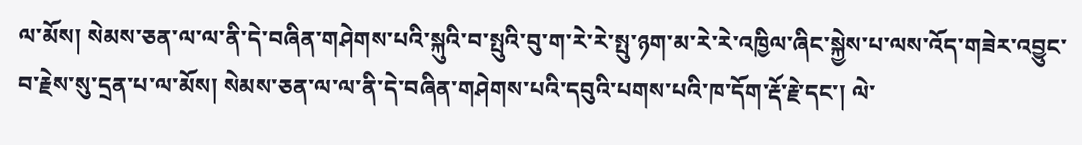ལ་མོས། སེམས་ཅན་ལ་ལ་ནི་དེ་བཞིན་གཤེགས་པའི་སྐུའི་བ་སྤུའི་བུ་ག་རེ་རེ་སྤུ་ཉག་མ་རེ་རེ་འཁྱིལ་ཞིང་སྐྱེས་པ་ལས་འོད་གཟེར་འབྱུང་བ་རྗེས་སུ་དྲན་པ་ལ་མོས། སེམས་ཅན་ལ་ལ་ནི་དེ་བཞིན་གཤེགས་པའི་དབུའི་པགས་པའི་ཁ་དོག་རྡོ་རྗེ་དང་། ལེ་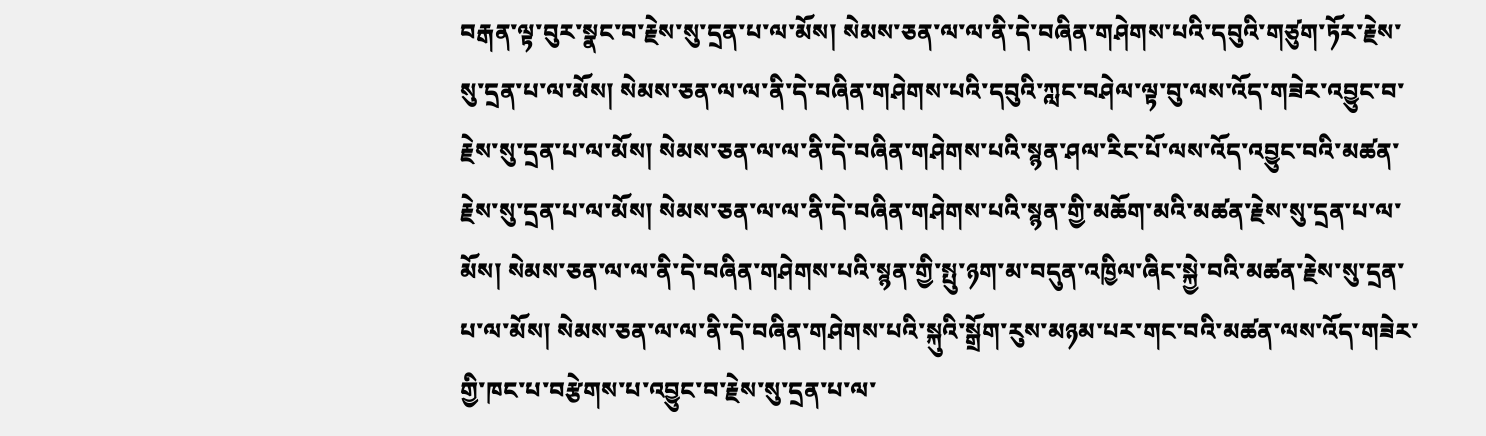བརྒན་ལྟ་བུར་སྣང་བ་རྗེས་སུ་དྲན་པ་ལ་མོས། སེམས་ཅན་ལ་ལ་ནི་དེ་བཞིན་གཤེགས་པའི་དབུའི་གཙུག་ཏོར་རྗེས་སུ་དྲན་པ་ལ་མོས། སེམས་ཅན་ལ་ལ་ནི་དེ་བཞིན་གཤེགས་པའི་དབུའི་ཀླང་བཤེལ་ལྟ་བུ་ལས་འོད་གཟེར་འབྱུང་བ་རྗེས་སུ་དྲན་པ་ལ་མོས། སེམས་ཅན་ལ་ལ་ནི་དེ་བཞིན་གཤེགས་པའི་སྙན་ཤལ་རིང་པོ་ལས་འོད་འབྱུང་བའི་མཚན་རྗེས་སུ་དྲན་པ་ལ་མོས། སེམས་ཅན་ལ་ལ་ནི་དེ་བཞིན་གཤེགས་པའི་སྙན་གྱི་མཆོག་མའི་མཚན་རྗེས་སུ་དྲན་པ་ལ་མོས། སེམས་ཅན་ལ་ལ་ནི་དེ་བཞིན་གཤེགས་པའི་སྙན་གྱི་སྤུ་ཉག་མ་བདུན་འཁྱིལ་ཞིང་སྐྱེ་བའི་མཚན་རྗེས་སུ་དྲན་པ་ལ་མོས། སེམས་ཅན་ལ་ལ་ནི་དེ་བཞིན་གཤེགས་པའི་སྐུའི་སྒྲོག་རུས་མཉམ་པར་གང་བའི་མཚན་ལས་འོད་གཟེར་གྱི་ཁང་པ་བརྩེགས་པ་འབྱུང་བ་རྗེས་སུ་དྲན་པ་ལ་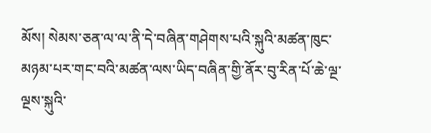མོས། སེམས་ཅན་ལ་ལ་ནི་དེ་བཞིན་གཤེགས་པའི་སྐུའི་མཚན་ཁུང་མཉམ་པར་གང་བའི་མཚན་ལས་ཡིད་བཞིན་གྱི་ནོར་བུ་རིན་པོ་ཆེ་ལྔ་ལྔས་སྐུའི་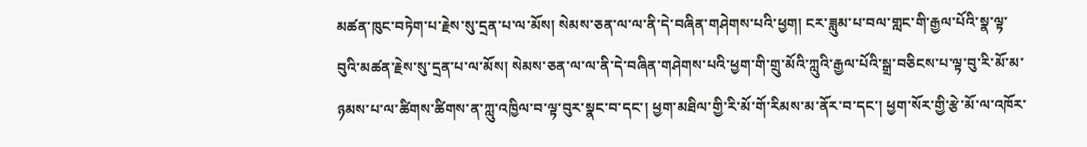མཚན་ཁུང་བཏེག་པ་རྗེས་སུ་དྲན་པ་ལ་མོས། སེམས་ཅན་ལ་ལ་ནི་དེ་བཞིན་གཤེགས་པའི་ཕྱག། ངར་ཟླུམ་པ་བལ་གླང་གི་རྒྱལ་པོའི་སྣ་ལྟ་བུའི་མཚན་རྗེས་སུ་དྲན་པ་ལ་མོས། སེམས་ཅན་ལ་ལ་ནི་དེ་བཞིན་གཤེགས་པའི་ཕྱག་གི་གྲུ་མོའི་ཀླུའི་རྒྱལ་པོའི་སྒྲ་བཅིངས་པ་ལྟ་བུ་རི་མོ་མ་ཉམས་པ་ལ་ཚིགས་ཚིགས་ན་ཀླུ་འཁྱིལ་བ་ལྟ་བུར་སྣང་བ་དང་། ཕྱག་མཐིལ་གྱི་རི་མོ་གོ་རིམས་མ་ནོར་བ་དང་། ཕྱག་སོར་གྱི་རྩེ་མོ་ལ་འཁོར་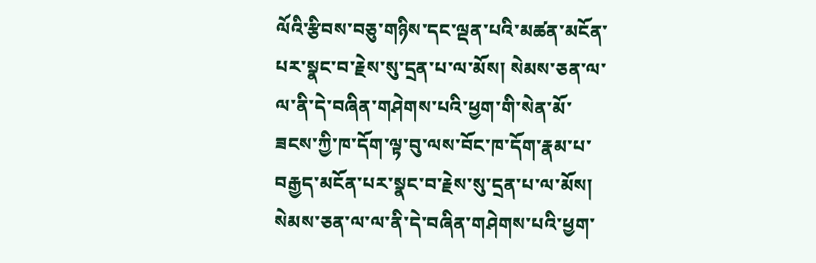ལོའི་རྩིབས་བཅུ་གཉིས་དང་ལྡན་པའི་མཚན་མངོན་པར་སྣང་བ་རྗེས་སུ་དྲན་པ་ལ་མོས། སེམས་ཅན་ལ་ལ་ནི་དེ་བཞིན་གཤེགས་པའི་ཕྱག་གི་སེན་མོ་ཟངས་ཀྱི་ཁ་དོག་ལྟ་བུ་ལས་བོང་ཁ་དོག་རྣམ་པ་བརྒྱད་མངོན་པར་སྣང་བ་རྗེས་སུ་དྲན་པ་ལ་མོས། སེམས་ཅན་ལ་ལ་ནི་དེ་བཞིན་གཤེགས་པའི་ཕྱག་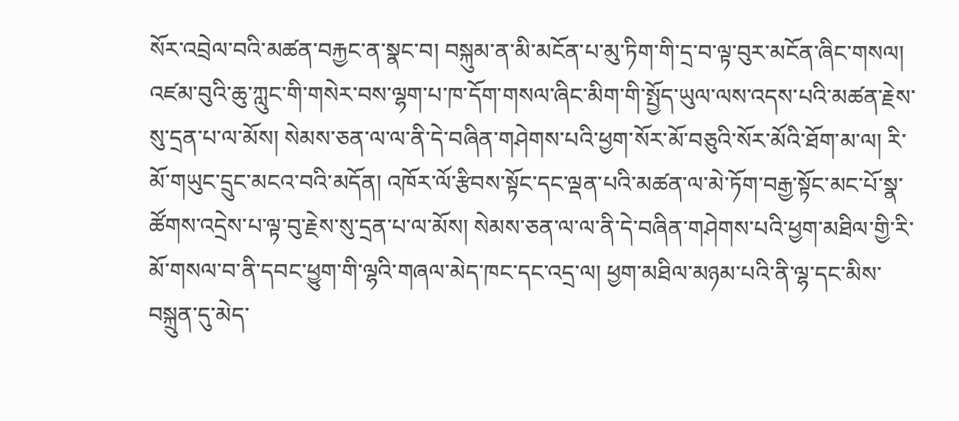སོར་འབྲེལ་བའི་མཚན་བརྐྱང་ན་སྣང་བ། བསྐུམ་ན་མི་མངོན་པ་མུ་ཏིག་གི་དྲ་བ་ལྟ་བུར་མངོན་ཞིང་གསལ། འཛམ་བུའི་ཆུ་ཀླུང་གི་གསེར་བས་ལྷག་པ་ཁ་དོག་གསལ་ཞིང་མིག་གི་སྤྱོད་ཡུལ་ལས་འདས་པའི་མཚན་རྗེས་སུ་དྲན་པ་ལ་མོས། སེམས་ཅན་ལ་ལ་ནི་དེ་བཞིན་གཤེགས་པའི་ཕྱག་སོར་མོ་བཅུའི་སོར་མོའི་ཐོག་མ་ལ། རི་མོ་གཡུང་དྲུང་མངའ་བའི་མདོན། འཁོར་ལོ་རྩིབས་སྟོང་དང་ལྡན་པའི་མཚན་ལ་མེ་ཏོག་བརྒྱ་སྟོང་མང་པོ་སྣ་ཚོགས་འདྲེས་པ་ལྟ་བུ་རྗེས་སུ་དྲན་པ་ལ་མོས། སེམས་ཅན་ལ་ལ་ནི་དེ་བཞིན་གཤེགས་པའི་ཕྱག་མཐིལ་གྱི་རི་མོ་གསལ་བ་ནི་དབང་ཕྱུག་གི་ལྷའི་གཞལ་མེད་ཁང་དང་འདྲ་ལ། ཕྱག་མཐིལ་མཉམ་པའི་ནི་ལྷ་དང་མིས་བསྐྲུན་དུ་མེད་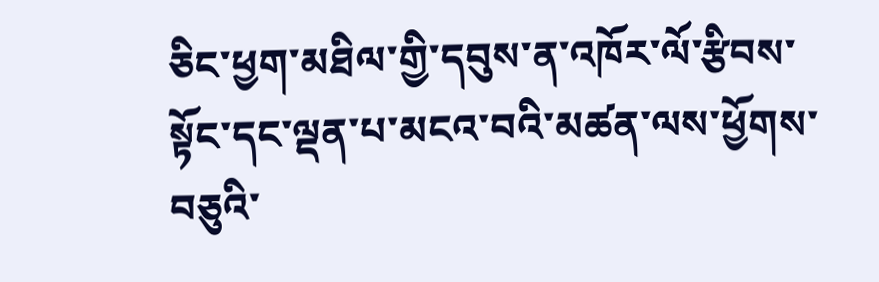ཅིང་ཕྱག་མཐིལ་གྱི་དབུས་ན་འཁོར་ལོ་རྩིབས་སྟོང་དང་ལྡན་པ་མངའ་བའི་མཚན་ལས་ཕྱོགས་བཅུའི་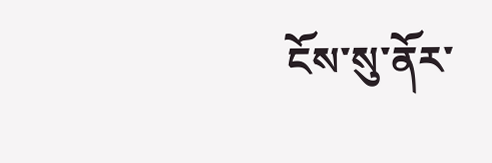ངོས་སུ་ནོར་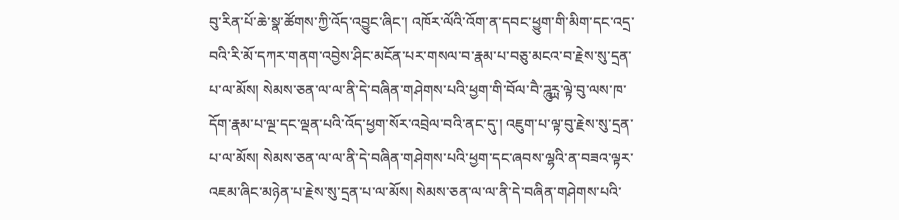བུ་རིན་པོ་ཆེ་སྣ་ཚོགས་ཀྱི་འོད་འབྱུང་ཞིང་། འཁོར་ལོའི་འོག་ན་དབང་ཕྱུག་གི་མིག་དང་འདྲ་བའི་རི་མོ་དཀར་གནག་འབྱེས་ཤིང་མངོན་པར་གསལ་བ་རྣམ་པ་བཅུ་མངའ་བ་རྗེས་སུ་དྲན་པ་ལ་མོས། སེམས་ཅན་ལ་ལ་ནི་དེ་བཞིན་གཤེགས་པའི་ཕྱག་གི་བོལ་བཻ་ཌཱུཪྻ་ལྟེ་བུ་ལས་ཁ་དོག་རྣམ་པ་ལྔ་དང་ལྡན་པའི་འོད་ཕྱག་སོར་འབྲེལ་བའི་ནང་དུ་། འཇུག་པ་ལྟ་བུ་རྗེས་སུ་དྲན་པ་ལ་མོས། སེམས་ཅན་ལ་ལ་ནི་དེ་བཞིན་གཤེགས་པའི་ཕྱག་དང་ཞབས་ལྷའི་ན་བཟའ་ལྟར་འཇམ་ཞིང་མཉེན་པ་རྗེས་སུ་དྲན་པ་ལ་མོས། སེམས་ཅན་ལ་ལ་ནི་དེ་བཞིན་གཤེགས་པའི་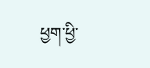ཕྱག་ཕྱི་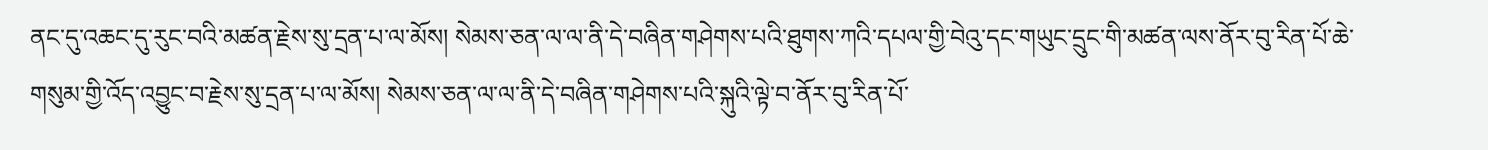ནང་དུ་འཆང་དུ་རུང་བའི་མཚན་རྗེས་སུ་དྲན་པ་ལ་མོས། སེམས་ཅན་ལ་ལ་ནི་དེ་བཞིན་གཤེགས་པའི་ཐུགས་ཀའི་དཔལ་གྱི་བེའུ་དང་གཡུང་དྲུང་གི་མཚན་ལས་ནོར་བུ་རིན་པོ་ཆེ་གསུམ་གྱི་འོད་འབྱུང་བ་རྗེས་སུ་དྲན་པ་ལ་མོས། སེམས་ཅན་ལ་ལ་ནི་དེ་བཞིན་གཤེགས་པའི་སྐུའི་ལྟེ་བ་ནོར་བུ་རིན་པོ་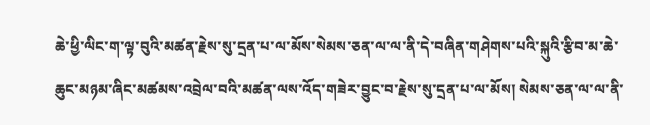ཆེ་ཕྱི་ལིང་ག་ལྟ་བུའི་མཚན་རྗེས་སུ་དྲན་པ་ལ་མོས་སེམས་ཅན་ལ་ལ་ནི་དེ་བཞིན་གཤེགས་པའི་སྐུའི་རྩིབ་མ་ཆེ་ཆུང་མཉམ་ཞིང་མཚམས་འབྲེལ་བའི་མཚན་ལས་འོད་གཟེར་བྱུང་བ་རྗེས་སུ་དྲན་པ་ལ་མོས། སེམས་ཅན་ལ་ལ་ནི་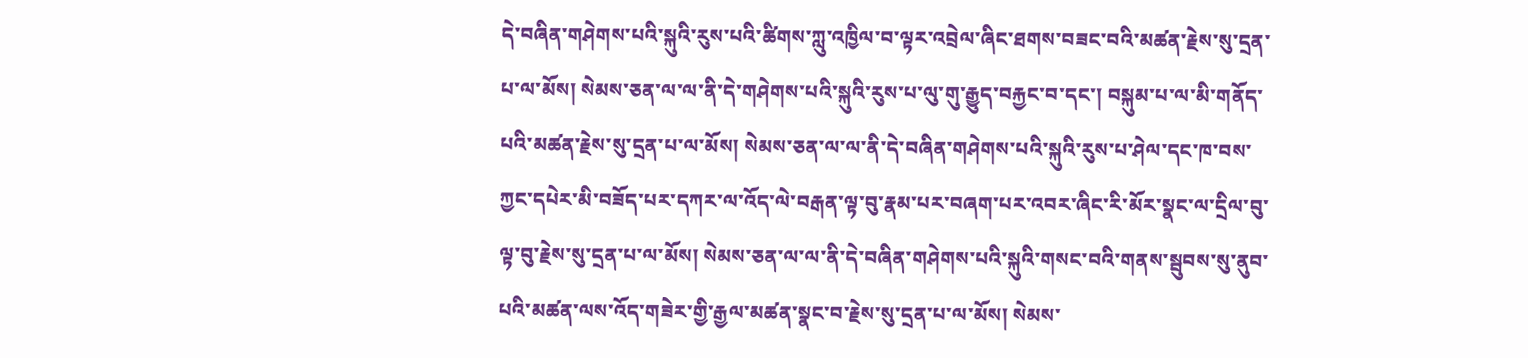དེ་བཞིན་གཤེགས་པའི་སྐུའི་རུས་པའི་ཚིགས་ཀླུ་འཁྱིལ་བ་ལྟར་འབྲེལ་ཞིང་ཐགས་བཟང་བའི་མཚན་རྗེས་སུ་དྲན་པ་ལ་མོས། སེམས་ཅན་ལ་ལ་ནི་དེ་གཤེགས་པའི་སྐུའི་རུས་པ་ལུ་གུ་རྒྱུད་བརྐྱང་བ་དང་། བསྐུམ་པ་ལ་མི་གནོད་པའི་མཚན་རྗེས་སུ་དྲན་པ་ལ་མོས། སེམས་ཅན་ལ་ལ་ནི་དེ་བཞིན་གཤེགས་པའི་སྐུའི་རུས་པ་ཤེལ་དང་ཁ་བས་ཀྱང་དཔེར་མི་བཟོད་པར་དཀར་ལ་འོད་ལེ་བརྒན་ལྟ་བུ་རྣམ་པར་བཞག་པར་འབར་ཞིང་རི་མོར་སྣང་ལ་དྲིལ་བུ་ལྟ་བུ་རྗེས་སུ་དྲན་པ་ལ་མོས། སེམས་ཅན་ལ་ལ་ནི་དེ་བཞིན་གཤེགས་པའི་སྐུའི་གསང་བའི་གནས་སྦུབས་སུ་ནུབ་པའི་མཚན་ལས་འོད་གཟེར་གྱི་རྒྱལ་མཚན་སྣང་བ་རྗེས་སུ་དྲན་པ་ལ་མོས། སེམས་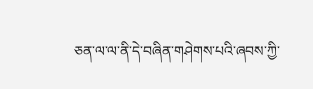ཅན་ལ་ལ་ནི་དེ་བཞིན་གཤེགས་པའི་ཞབས་ཀྱི་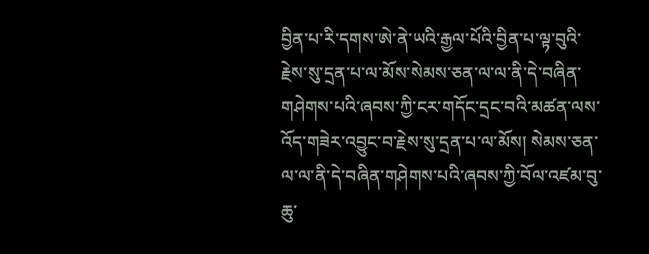བྱིན་པ་རི་དགས་ཨེ་ནེ་ཡའི་རྒྱལ་པོའི་བྱིན་པ་ལྟ་བུའི་རྗེས་སུ་དྲན་པ་ལ་མོས་སེམས་ཅན་ལ་ལ་ནི་དེ་བཞིན་གཤེགས་པའི་ཞབས་ཀྱི་ངར་གདོང་དྲང་བའི་མཚན་ལས་འོད་གཟེར་འབྱུང་བ་རྗེས་སུ་དྲན་པ་ལ་མོས། སེམས་ཅན་ལ་ལ་ནི་དེ་བཞིན་གཤེགས་པའི་ཞབས་ཀྱི་བོལ་འཛམ་བུ་ཆུ་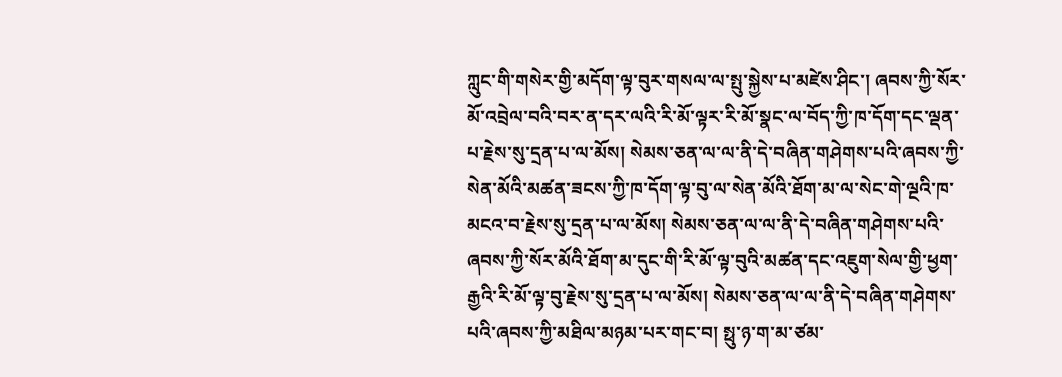ཀླུང་གི་གསེར་གྱི་མདོག་ལྟ་བུར་གསལ་ལ་སྤུ་སྐྱེས་པ་མཛེས་ཤིང་། ཞབས་ཀྱི་སོར་མོ་འབྲེལ་བའི་བར་ན་དར་ལའི་རི་མོ་ལྟར་རི་མོ་སྣང་ལ་བོད་ཀྱི་ཁ་དོག་དང་ལྡན་པ་རྗེས་སུ་དྲན་པ་ལ་མོས། སེམས་ཅན་ལ་ལ་ནི་དེ་བཞིན་གཤེགས་པའི་ཞབས་ཀྱི་སེན་མོའི་མཚན་ཟངས་ཀྱི་ཁ་དོག་ལྟ་བུ་ལ་སེན་མོའི་ཐོག་མ་ལ་སེང་གེ་ལྔའི་ཁ་མངའ་བ་རྗེས་སུ་དྲན་པ་ལ་མོས། སེམས་ཅན་ལ་ལ་ནི་དེ་བཞིན་གཤེགས་པའི་ཞབས་ཀྱི་སོར་མོའི་ཐོག་མ་དུང་གི་རི་མོ་ལྟ་བུའི་མཚན་དང་འཇུག་སེལ་གྱི་ཕྱག་རྒྱའི་རི་མོ་ལྟ་བུ་རྗེས་སུ་དྲན་པ་ལ་མོས། སེམས་ཅན་ལ་ལ་ནི་དེ་བཞིན་གཤེགས་པའི་ཞབས་ཀྱི་མཐིལ་མཉམ་པར་གང་བ། སྥུ་ཉ་ག་མ་ཙམ་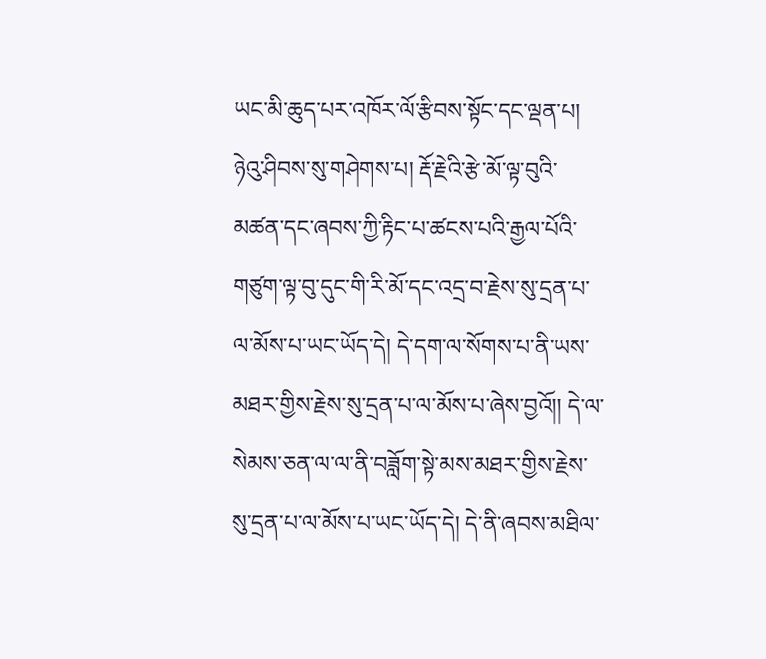ཡང་མི་ཆུད་པར་འཁོར་ལོ་རྩིབས་སྟོང་དང་ལྡན་པ། ཉེའུ་ཤིབས་སུ་གཤེགས་པ། རྡོ་རྗེའི་རྩེ་མོ་ལྟ་བུའི་མཚན་དང་ཞབས་ཀྱི་རྟིང་པ་ཚངས་པའི་རྒྱལ་པོའི་གཙུག་ལྟ་བུ་དུང་གི་རི་མོ་དང་འདྲ་བ་རྗེས་སུ་དྲན་པ་ལ་མོས་པ་ཡང་ཡོད་དེ། དེ་དག་ལ་སོགས་པ་ནི་ཡས་མཐར་གྱིས་རྗེས་སུ་དྲན་པ་ལ་མོས་པ་ཞེས་བྱའོ།། དེ་ལ་སེམས་ཅན་ལ་ལ་ནི་བཟློག་སྟེ་མས་མཐར་གྱིས་རྗེས་སུ་དྲན་པ་ལ་མོས་པ་ཡང་ཡོད་དེ། དེ་ནི་ཞབས་མཐིལ་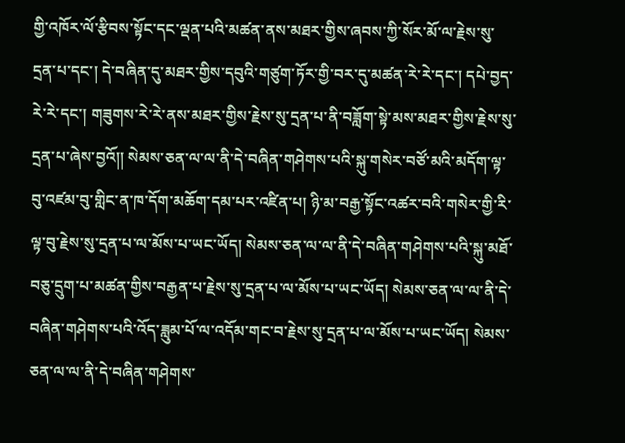གྱི་འཁོར་ལོ་རྩིབས་སྟོང་དང་ལྡན་པའི་མཚན་ནས་མཐར་གྱིས་ཞབས་ཀྱི་སོར་མོ་ལ་རྗེས་སུ་དྲན་པ་དང་། དེ་བཞིན་དུ་མཐར་གྱིས་དབུའི་གཙུག་ཏོར་གྱི་བར་དུ་མཚན་རེ་རེ་དང་། དཔེ་བྱད་རེ་རེ་དང་། གཟུགས་རེ་རེ་ནས་མཐར་གྱིས་རྗེས་སུ་དྲན་པ་ནི་བཟློག་སྟེ་མས་མཐར་གྱིས་རྗེས་སུ་དྲན་པ་ཞེས་བྱའོ།། སེམས་ཅན་ལ་ལ་ནི་དེ་བཞིན་གཤེགས་པའི་སྐུ་གསེར་བཙོ་མའི་མདོག་ལྟ་བུ་འཛམ་བུ་གླིང་ན་ཁ་དོག་མཆོག་དམ་པར་འཛིན་པ། ཉི་མ་བརྒྱ་སྟོང་འཚར་བའི་གསེར་གྱི་རི་ལྟ་བུ་རྗེས་སུ་དྲན་པ་ལ་མོས་པ་ཡང་ཡོད། སེམས་ཅན་ལ་ལ་ནི་དེ་བཞིན་གཤེགས་པའི་སྐུ་མཐོ་བཅུ་དྲུག་པ་མཚན་གྱིས་བརྒྱན་པ་རྗེས་སུ་དྲན་པ་ལ་མོས་པ་ཡང་ཡོད། སེམས་ཅན་ལ་ལ་ནི་དེ་བཞིན་གཤེགས་པའི་འོད་ཟླུམ་པོ་ལ་འདོམ་གང་བ་རྗེས་སུ་དྲན་པ་ལ་མོས་པ་ཡང་ཡོད། སེམས་ཅན་ལ་ལ་ནི་དེ་བཞིན་གཤེགས་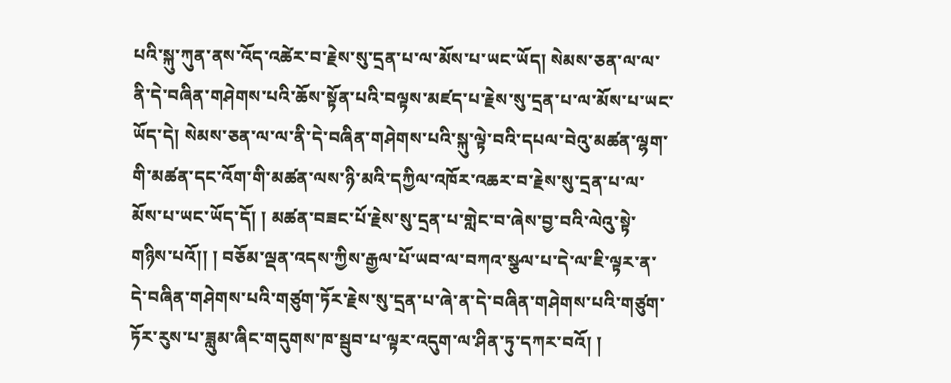པའི་སྐུ་ཀུན་ནས་འོད་འཚེར་བ་རྗེས་སུ་དྲན་པ་ལ་མོས་པ་ཡང་ཡོད། སེམས་ཅན་ལ་ལ་ནི་དེ་བཞིན་གཤེགས་པའི་ཆོས་སྟོན་པའི་བལྟས་མཛད་པ་རྗེས་སུ་དྲན་པ་ལ་མོས་པ་ཡང་ཡོད་དེ། སེམས་ཅན་ལ་ལ་ནི་དེ་བཞིན་གཤེགས་པའི་སྐུ་ལྟེ་བའི་དཔལ་བེའུ་མཚན་ལྷག་གི་མཚན་དང་འོག་གི་མཚན་ལས་ཉི་མའི་དཀྱིལ་འཁོར་འཆར་བ་རྗེས་སུ་དྲན་པ་ལ་མོས་པ་ཡང་ཡོད་དོ། ། མཚན་བཟང་པོ་རྗེས་སུ་དྲན་པ་གླེང་བ་ཞེས་བྱ་བའི་ལེའུ་སྟེ་གཉིས་པའོ།། ། བཅོམ་ལྡན་འདས་ཀྱིས་རྒྱལ་པོ་ཡབ་ལ་བཀའ་སྩལ་པ་དེ་ལ་ཇི་ལྟར་ན་དེ་བཞིན་གཤེགས་པའི་གཙུག་ཏོར་རྗེས་སུ་དྲན་པ་ཞེ་ན་དེ་བཞིན་གཤེགས་པའི་གཙུག་ཏོར་རུས་པ་ཟླུམ་ཞིང་གདུགས་ཁ་སྦུབ་པ་ལྟར་འདུག་ལ་ཤིན་ཏུ་དཀར་བའོ། །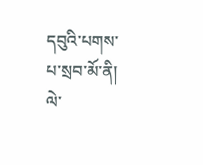དབུའི་པགས་པ་སྲབ་མོ་ནི། ལེ་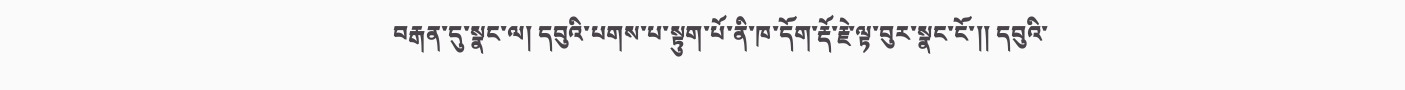བརྒན་དུ་སྣང་ལ། དབུའི་པགས་པ་སྟུག་པོ་ནི་ཁ་དོག་རྡོ་རྗེ་ལྟ་བུར་སྣང་ངོ་།། དབུའི་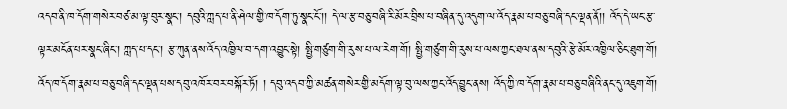འདབ་ནི་ཁ་དོག་གསེར་བཙ་མ་ལྟ་བུར་སྣང་། དབུའི་ཀླད་པ་ནི་ཤེལ་གྱི་ཁ་དོག་ཏུ་སྣང་ངོ་།། དེ་ལ་རྩ་བཅུ་བཞི་རི་མོར་བྲིས་པ་བཞིན་དུ་འདུག་ལ་འོད་རྣམ་པ་བཅུ་བཞི་དང་ལྡན་ནོ།། འོད་དེ་ཡང་རྩ་ལྟར་མངོན་པར་སྣང་ཞིང་། ཀླད་པ་དང་། རྩ་ཀུན་ནས་འོད་འཁྱིལ་བ་དག་འབྱུང་སྟེ། སྤྱི་གཙུག་གི་རུས་པ་ལ་རེག་གོ། སྤྱི་གཙུག་གི་རུས་པ་ལས་ཀྱང་ཐལ་ནས་དབུའི་རྩེ་མོར་འཁྱིལ་ཅིང་ཐུག་གོ། འོད་ཁ་དོག་རྣམ་པ་བཅུ་བཞི་དང་ལྡན་པས་དབུ་འཁོར་བར་བསྐོར་ཏོ། ། དབུ་འདབ་ཀྱི་མཚན་གསེར་གྱི་མདོག་ལྟ་བུ་ལས་ཀྱང་འོད་བྱུང་ནས། འོད་ཀྱི་ཁ་དོག་རྣམ་པ་བཅུ་བཞིའི་ནང་དུ་འཇུག་གོ།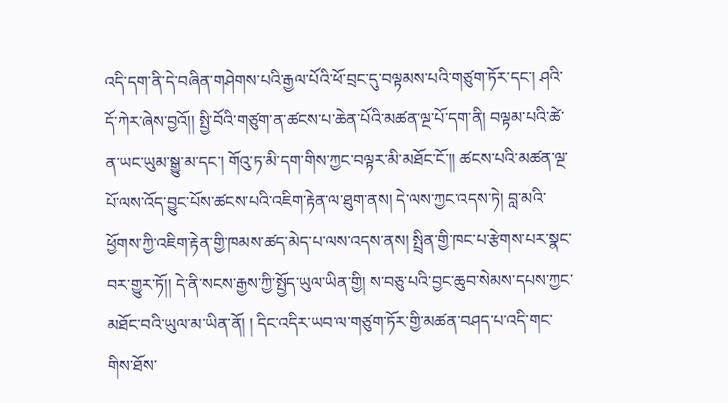འདི་དག་ནི་དེ་བཞིན་གཤེགས་པའི་རྒྱལ་པོའི་ཕོ་བྲང་དུ་བལྟམས་པའི་གཙུག་ཏོར་དང་། ཤའི་དོ་ཀེར་ཞེས་བྱའོ།། སྤྱི་བོའི་གཙུག་ན་ཚངས་པ་ཆེན་པོའི་མཚན་ལྔ་པོ་དག་ནི། བལྟམ་པའི་ཚེ་ན་ཡང་ཡུམ་སྒྱུ་མ་དང་། གོའུ་ཏ་མི་དག་གིས་ཀྱང་བལྟར་མི་མཐོང་ངོ་།། ཚངས་པའི་མཚན་ལྔ་པོ་ལས་འོད་བྱུང་པོས་ཚངས་པའི་འཇིག་རྟེན་ལ་ཐུག་ནས། དེ་ལས་ཀྱང་འདས་ཏེ། བླ་མའི་ཕྱོགས་ཀྱི་འཇིག་རྟེན་གྱི་ཁམས་ཚད་མེད་པ་ལས་འདས་ནས། སྤྲིན་གྱི་ཁང་པ་རྩེགས་པར་སྣང་བར་གྱུར་ཏོ།། དེ་ནི་སངས་རྒྱས་ཀྱི་སྤྱོད་ཡུལ་ཡིན་གྱི། ས་བཅུ་པའི་བྱང་ཆུབ་སེམས་དཔས་ཀྱང་མཐོང་བའི་ཡུལ་མ་ཡིན་ནོ། ། དིང་འདིར་ཡབ་ལ་གཙུག་ཏོར་གྱི་མཚན་བཤད་པ་འདི་གང་གིས་ཐོས་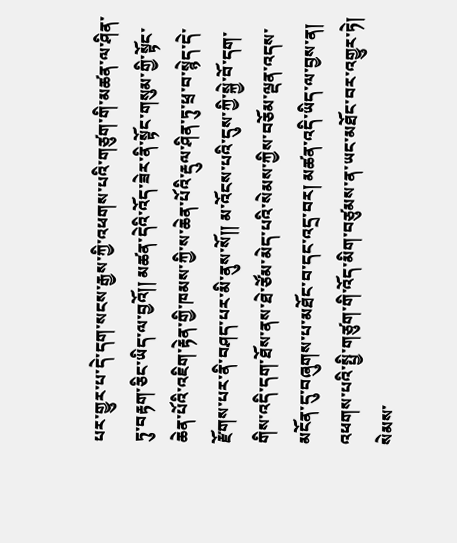པར་གྱུར་པ་དེ་དག་སངས་རྒྱས་ཀྱི་འཕགས་པའི་གཙུག་གི་མཚན་ལ་ཤིན་ཏུ་བརྟག་ཅིང་ཡིད་ལ་བྱའོ།། མཚན་དེའི་འོད་ཟེར་ནི་སྟོང་གསུམ་གྱི་སྟོང་ཆེན་པོའི་འཇིག་རྟེན་གྱི་ཁམས་ཀྱི་ས་ཆེན་པོའི་རྡུལ་ཤིན་ཏུ་ཕྲ་བ་སྙེད་དེ་རྫོགས་པར་ནི་བཤད་པར་མི་ནུས་སོ།། མ་འོངས་པའི་དུས་ཀྱི་སྐྱེ་བོ་དག་གིས་འདི་དག་ཐོས་ནས་ཐེ་ཙོམ་མེད་པའི་སེམས་ཀྱིས་བཅོམ་ལྡན་འདས་མངོན་དུ་བཞུགས་པ་མཐོང་བ་དང་འདྲ་བར། མཚན་འདི་ཡིད་ལ་བྱས་ན། འཕགས་པའི་སྤྱི་གཙུག་གི་འོད་མིག་བཙུམས་ན་ཡང་མཐོང་བར་འགྱུར་ཏེ། སེམས་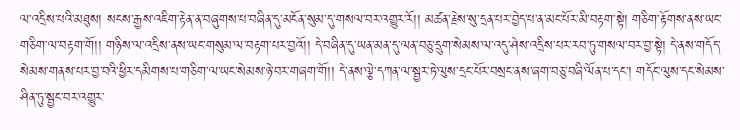ལ་འདྲིས་པའི་མཐུས། སངས་རྒྱས་འཇིག་རྟེན་ན་བཞུགས་པ་བཞིན་དུ་མངོན་སུམ་དུ་གསལ་བར་འགྱུར་རོ།། མཚན་རྗེས་སུ་དྲན་པར་བྱེད་པ་ན་མང་པོར་མི་བརྟག་སྟེ། གཅིག་རྟོགས་ནས་ཡང་གཅིག་ལ་བརྟག་གོ།། གཉིས་ལ་འདྲིས་ནས་ཡང་གསུམ་ལ་བརྟག་པར་བྱའོ།། དེ་བཞིན་དུ་ཡན་མན་དུ་ལན་བཅུ་དྲུག་སེམས་ལ་འདུ་ཤེས་འདྲིས་པར་རབ་ཏུ་གསལ་བར་བྱ་སྟེ། དེ་ནས་གདོད་སེམས་གནས་པར་བྱ་བའི་ཕྱིར་དམིགས་པ་གཅིག་ལ་ཡང་སེམས་ཉེ་བར་གཞག་གོ།། དེ་ནས་ལྕེ་དཀན་ལ་སྦྱར་ཏེ་ལུས་དྲང་པོར་བསྲང་ནས་ཞག་བཅུ་བཞི་ལོན་པ་དང་། གདོང་ལུས་དང་སེམས་ཤིན་ཏུ་སྦྱང་བར་འགྱུར་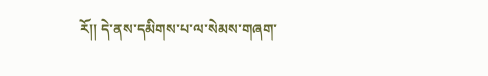རོ།། དེ་ནས་དམིགས་པ་ལ་སེམས་གཞག་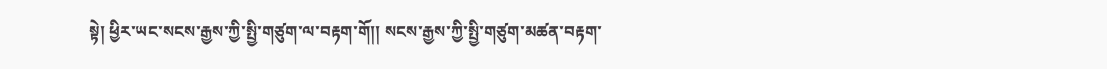སྟེ། ཕྱིར་ཡང་སངས་རྒྱས་ཀྱི་སྤྱི་གཙུག་ལ་བརྟག་གོ།། སངས་རྒྱས་ཀྱི་སྤྱི་གཙུག་མཚན་བརྟག་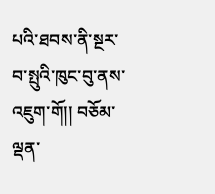པའི་ཐབས་ནི་སྔར་བ་སྤུའི་ཁུང་བུ་ནས་འཇུག་གོ།། བཅོམ་ལྡན་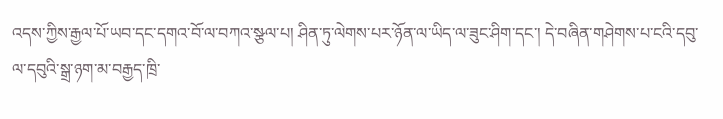འདས་ཀྱིས་རྒྱལ་པོ་ཡབ་དང་དགའ་བོ་ལ་བཀའ་སྩལ་པ། ཤིན་ཏུ་ལེགས་པར་ཉོན་ལ་ཡིད་ལ་ཟུང་ཤིག་དང་། དེ་བཞིན་གཤེགས་པ་ངའི་དབུ་ལ་དབུའི་སྒྲ་ཉག་མ་བརྒྱད་ཁྲི་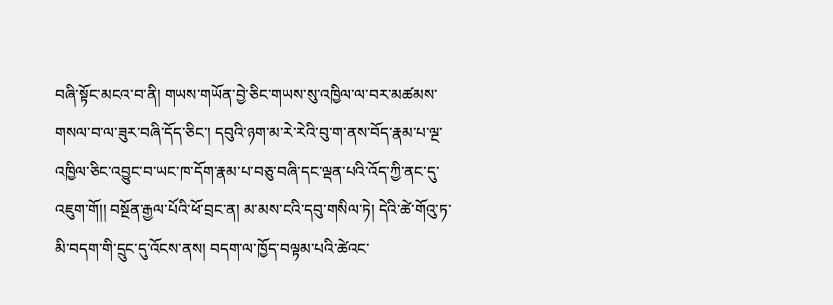བཞི་སྟོང་མངའ་བ་ནི། གཡས་གཡོན་བྱེ་ཅིང་གཡས་སུ་འཁྱིལ་ལ་བར་མཚམས་གསལ་བ་ལ་ཟུར་བཞི་དོད་ཅིང་། དབུའི་ཉག་མ་རེ་རེའི་བུ་ག་ནས་བོད་རྣམ་པ་ལྔ་འཁྱིལ་ཅིང་འབྱུང་བ་ཡང་ཁ་དོག་རྣམ་པ་བཅུ་བཞི་དང་ལྡན་པའི་འོད་ཀྱི་ནང་དུ་འཇུག་གོ།། བསྔོན་རྒྱལ་པོའི་ཕོ་བྲང་ན། མ་མས་ངའི་དབུ་གསིལ་ཏེ། དེའི་ཚེ་གོའུ་ཏ་མི་བདག་གི་དྲུང་དུ་འོངས་ནས། བདག་ལ་ཁྱོད་བལྟམ་པའི་ཚེའང་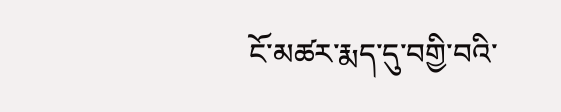ངོ་མཚར་རྨད་དུ་བགྱི་བའི་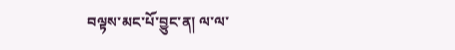བལྟས་མང་པོ་བྱུང་ན། ལ་ལ་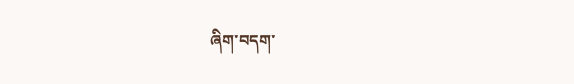ཞིག་བདག་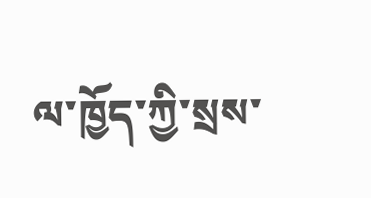ལ་ཁྱོད་ཀྱི་སྲས་